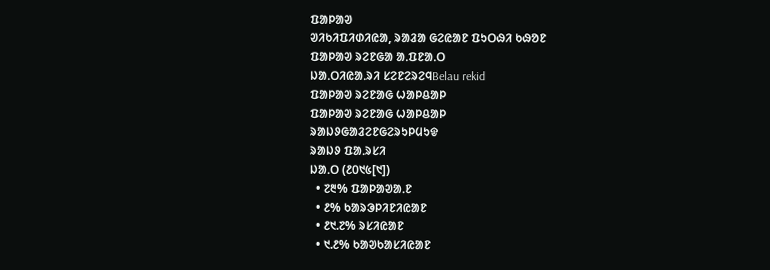ᱯᱟᱞᱟᱣ
ᱣᱤᱠᱤᱯᱤᱰᱤᱭᱟ, ᱨᱟᱲᱟ ᱜᱮᱭᱟᱱ ᱯᱩᱛᱷᱤ ᱠᱷᱚᱱ
ᱯᱟᱞᱟᱣ ᱨᱮᱱᱜᱟ ᱟᱹᱯᱱᱟᱹᱛ
ᱡᱟᱹᱛᱤᱭᱟᱹᱨᱤ ᱥᱮᱱᱮᱨᱮᱧBelau rekid
ᱯᱟᱞᱟᱣ ᱨᱮᱱᱟᱜ ᱦᱟᱞᱪᱟᱞ
ᱯᱟᱞᱟᱣ ᱨᱮᱱᱟᱜ ᱦᱟᱞᱪᱟᱞ
ᱨᱟᱡᱽᱜᱟᱲᱮᱱᱜᱮᱨᱩᱞᱢᱩᱫ
ᱨᱟᱡᱽ ᱯᱟᱹᱨᱥᱤ
ᱡᱟᱹᱛ (᱒᱐᱑᱕[᱑])
  • ᱗᱓% ᱯᱟᱞᱟᱣᱟᱹᱱ
  • ᱒% ᱠᱟᱨᱳᱞᱤᱱᱤᱭᱟᱱ
  • ᱒᱑.᱗% ᱨᱥᱤᱭᱟᱱ
  • ᱑.᱒% ᱠᱟᱣᱠᱟᱥᱤᱭᱟᱱ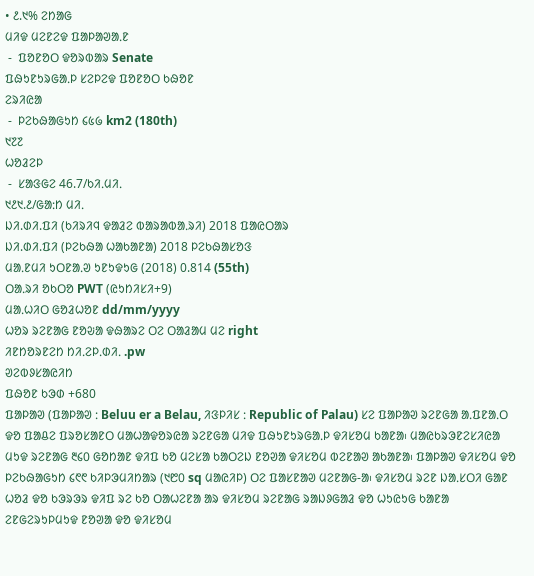• ᱒.᱑% ᱮᱴᱟᱜ
ᱢᱤᱫ ᱢᱮᱱᱮᱫ ᱯᱟᱞᱟᱣᱟᱹᱱ
 -  ᱯᱚᱱᱚᱛ ᱫᱚᱨᱵᱟᱨ Senate
ᱯᱷᱩᱱᱩᱨᱜᱟᱹᱞ ᱥᱮᱞᱮᱫ ᱯᱚᱱᱚᱛ ᱠᱷᱚᱱ
ᱮᱨᱤᱭᱟ
 -  ᱞᱮᱠᱷᱟᱜᱩᱴ ᱔᱕᱙ km2 (180th)
᱑᱗᱗
ᱦᱚᱲᱮᱞ
 -  ᱥᱟᱝᱜᱮ 46.7/ᱠᱤᱹᱢᱤᱹ
᱑᱒᱑.᱒/ᱜᱟᱺᱴ ᱢᱤᱹ
ᱡᱤ.ᱰᱤ.ᱯᱤ (ᱠᱤᱨᱤᱧ ᱫᱟᱲᱮ ᱵᱟᱨᱟᱵᱟᱹᱨᱤ) 2018 ᱯᱟᱭᱛᱟᱨ
ᱡᱤ.ᱰᱤ.ᱯᱤ (ᱞᱮᱠᱷᱟ ᱦᱟᱠᱟᱱᱟ) 2018 ᱞᱮᱠᱷᱟᱥᱚᱝ
ᱢᱟᱹᱱᱢᱤ ᱩᱛᱱᱟᱹᱣ ᱩᱱᱩᱫᱩᱜ (2018) 0.814 (55th)
ᱛᱟᱹᱨᱤ ᱚᱠᱛᱚ PWT (ᱭᱩᱴᱤᱥᱤ+9)
ᱢᱟᱹᱦᱤᱛ ᱜᱚᱲᱦᱚᱱ dd/mm/yyyy
ᱦᱚᱨ ᱨᱮᱱᱟᱜ ᱱᱚᱶᱟ ᱫᱷᱟᱨᱮ ᱛᱮ ᱛᱟᱲᱟᱢ ᱢᱮ right
ᱤᱱᱴᱚᱨᱱᱮᱴ ᱴᱤᱹᱮᱞᱹᱰᱤᱹ .pw
ᱣᱮᱵᱽᱥᱟᱭᱤᱴ
ᱯᱷᱚᱱ ᱠᱳᱰ +680
ᱯᱟᱞᱟᱣ (ᱯᱟᱞᱟᱣ ᱺ Beluu er a Belau, ᱤᱝᱞᱤᱥ ᱺ Republic of Palau) ᱥᱮ ᱯᱟᱞᱟᱣ ᱨᱮᱱᱜᱟ ᱟᱹᱯᱱᱟᱹᱛ ᱫᱚ ᱯᱟᱪᱮ ᱯᱨᱚᱥᱟᱱᱛ ᱢᱟᱦᱟᱫᱚᱨᱭᱟ ᱨᱮᱱᱜᱟ ᱢᱤᱫ ᱯᱷᱩᱱᱩᱨᱜᱟᱹᱞ ᱫᱤᱥᱚᱢ ᱠᱟᱱᱟ᱾ ᱢᱟᱭᱠᱨᱳᱱᱮᱥᱤᱭᱟ ᱢᱩᱫ ᱨᱮᱱᱟᱜ ᱓᱔᱐ ᱜᱚᱴᱟᱱ ᱫᱤᱯ ᱠᱚ ᱢᱮᱥᱟ ᱠᱟᱛᱮᱡ ᱱᱚᱣᱟ ᱫᱤᱥᱚᱢ ᱵᱮᱱᱟᱣ ᱟᱠᱟᱱᱟ᱾ ᱯᱟᱞᱟᱣ ᱫᱤᱥᱚᱢ ᱫᱚ ᱞᱮᱠᱷᱟᱜᱩᱴ ᱔᱖᱖ ᱠᱤᱞᱳᱢᱤᱴᱟᱨ (᱑᱘᱐ sq ᱢᱟᱭᱤᱞ) ᱛᱮ ᱯᱟᱥᱱᱟᱣ ᱢᱮᱱᱟᱜ-ᱟ᱾ ᱫᱤᱥᱚᱢ ᱨᱮᱱ ᱡᱟᱹᱥᱛᱤ ᱜᱟᱱ ᱦᱚᱲ ᱫᱚ ᱠᱳᱨᱳᱨ ᱫᱤᱯ ᱨᱮ ᱠᱚ ᱛᱟᱦᱮᱱᱟ ᱟᱨ ᱫᱤᱥᱚᱢ ᱨᱮᱱᱟᱜ ᱨᱟᱡᱽᱜᱟᱲ ᱫᱚ ᱦᱩᱭᱩᱜ ᱠᱟᱱᱟ ᱮᱱᱜᱮᱨᱩᱞᱢᱩᱫ ᱱᱚᱣᱟ ᱫᱚ ᱫᱤᱥᱚᱢ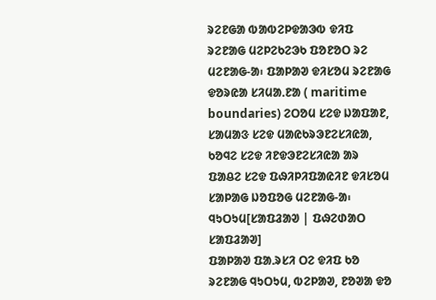ᱨᱮᱱᱜᱟ ᱵᱟᱵᱮᱞᱫᱟᱳᱵ ᱫᱤᱯ ᱨᱮᱱᱟᱜ ᱢᱮᱞᱮᱠᱮᱳᱠ ᱯᱚᱱᱚᱛ ᱨᱮ ᱢᱮᱱᱟᱜ-ᱟ᱾ ᱯᱟᱞᱟᱣ ᱫᱤᱥᱚᱢ ᱨᱮᱱᱟᱜ ᱫᱚᱨᱭᱟ ᱥᱤᱢᱟᱹᱱᱟ ( maritime boundaries) ᱮᱛᱚᱢ ᱥᱮᱫ ᱡᱟᱯᱟᱱ, ᱥᱟᱢᱟᱝ ᱥᱮᱫ ᱢᱟᱭᱠᱨᱳᱱᱮᱥᱤᱭᱟ, ᱠᱚᱧᱮ ᱥᱮᱫ ᱤᱱᱫᱳᱱᱮᱥᱤᱭᱟ ᱟᱨ ᱯᱟᱪᱮ ᱥᱮᱫ ᱯᱷᱤᱞᱤᱯᱟᱭᱤᱱ ᱫᱤᱥᱚᱢ ᱥᱟᱞᱟᱜ ᱡᱚᱯᱚᱜ ᱢᱮᱱᱟᱜ-ᱟ᱾
ᱧᱩᱛᱩᱢ[ᱥᱟᱯᱲᱟᱣ | ᱯᱷᱮᱰᱟᱛ ᱥᱟᱯᱲᱟᱣ]
ᱯᱟᱞᱟᱣ ᱯᱟᱹᱨᱥᱤ ᱛᱮ ᱫᱤᱯ ᱠᱚ ᱨᱮᱱᱟᱜ ᱧᱩᱛᱩᱢ, ᱵᱮᱞᱟᱣ, ᱱᱚᱣᱟ ᱫᱚ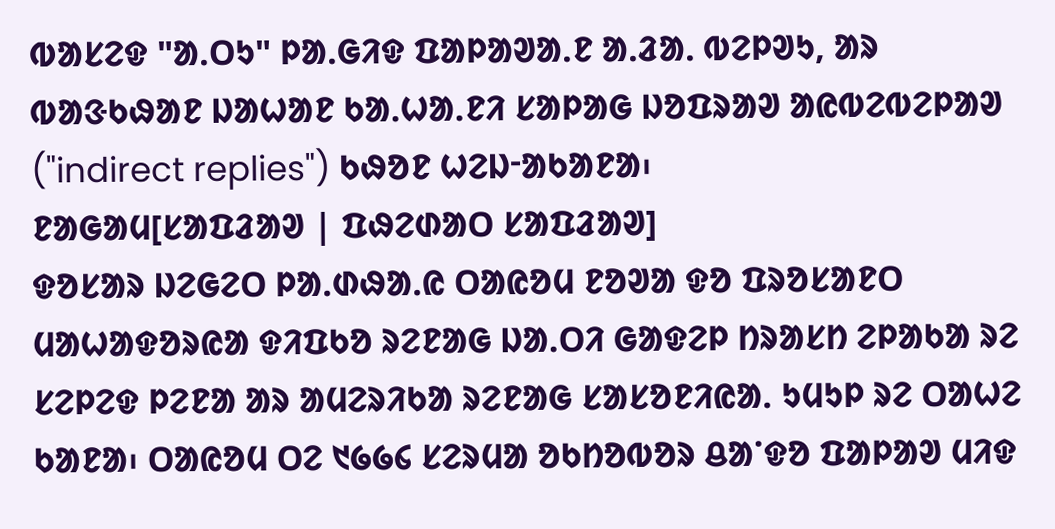ᱵᱟᱥᱮᱫ "ᱟᱹᱛᱩ" ᱞᱟᱹᱜᱤᱫ ᱯᱟᱞᱟᱣᱟᱹᱱ ᱟᱹᱲᱟᱹ ᱵᱮᱞᱣᱩ, ᱟᱨ ᱵᱟᱝᱠᱷᱟᱱ ᱡᱟᱦᱟᱱ ᱠᱟᱹᱦᱟᱹᱱᱤ ᱥᱟᱞᱟᱜ ᱡᱚᱯᱨᱟᱣ ᱟᱭᱵᱮᱵᱮᱞᱟᱣ ("indirect replies") ᱠᱷᱚᱱ ᱦᱮᱡᱼᱟᱠᱟᱱᱟ᱾
ᱱᱟᱜᱟᱢ[ᱥᱟᱯᱲᱟᱣ | ᱯᱷᱮᱰᱟᱛ ᱥᱟᱯᱲᱟᱣ]
ᱫᱚᱥᱟᱨ ᱡᱮᱜᱮᱛ ᱞᱟᱹᱰᱷᱟᱹᱭ ᱛᱟᱭᱚᱢ ᱱᱚᱣᱟ ᱫᱚ ᱯᱨᱚᱥᱟᱱᱛ ᱢᱟᱦᱟᱫᱚᱨᱭᱟ ᱫᱤᱯᱠᱚ ᱨᱮᱱᱟᱜ ᱡᱟᱹᱛᱤ ᱜᱟᱫᱮᱞ ᱴᱨᱟᱥᱴ ᱮᱞᱟᱠᱟ ᱨᱮ ᱥᱮᱞᱮᱫ ᱞᱮᱱᱟ ᱟᱨ ᱟᱢᱮᱨᱤᱠᱟ ᱨᱮᱱᱟᱜ ᱥᱟᱥᱚᱱᱤᱭᱟᱹ ᱩᱢᱩᱞ ᱨᱮ ᱛᱟᱦᱮ ᱠᱟᱱᱟ᱾ ᱛᱟᱭᱚᱢ ᱛᱮ ᱑᱙᱙᱔ ᱥᱮᱨᱢᱟ ᱚᱠᱴᱚᱵᱚᱨ ᱪᱟᱸᱫᱚ ᱯᱟᱞᱟᱣ ᱢᱤᱫ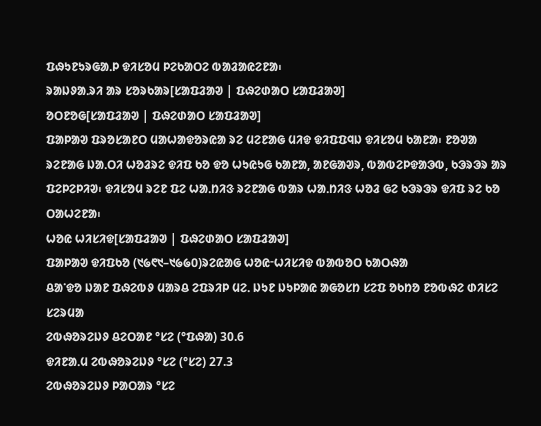ᱯᱷᱩᱱᱩᱨᱜᱟᱹᱞ ᱫᱤᱥᱚᱢ ᱞᱮᱠᱟᱛᱮ ᱵᱟᱲᱟᱭᱮᱱᱟ᱾
ᱨᱟᱡᱽᱟᱹᱨᱤ ᱟᱨ ᱥᱚᱨᱠᱟᱨ[ᱥᱟᱯᱲᱟᱣ | ᱯᱷᱮᱰᱟᱛ ᱥᱟᱯᱲᱟᱣ]
ᱚᱛᱱᱚᱜ[ᱥᱟᱯᱲᱟᱣ | ᱯᱷᱮᱰᱟᱛ ᱥᱟᱯᱲᱟᱣ]
ᱯᱟᱞᱟᱣ ᱯᱨᱚᱥᱟᱱᱛ ᱢᱟᱦᱟᱫᱚᱨᱭᱟ ᱨᱮ ᱢᱮᱱᱟᱜ ᱢᱤᱫ ᱫᱤᱯᱯᱧᱡ ᱫᱤᱥᱚᱢ ᱠᱟᱱᱟ᱾ ᱱᱚᱣᱟ ᱨᱮᱱᱟᱜ ᱡᱟᱹᱛᱤ ᱦᱚᱲᱨᱮ ᱫᱤᱯ ᱠᱚ ᱫᱚ ᱦᱩᱭᱩᱜ ᱠᱟᱱᱟ, ᱟᱱᱜᱟᱣᱨ, ᱵᱟᱵᱮᱞᱫᱟᱳᱵ, ᱠᱳᱨᱳᱨ ᱟᱨ ᱯᱮᱞᱮᱞᱤᱣ᱾ ᱫᱤᱥᱚᱢ ᱨᱮᱱ ᱯᱮ ᱦᱟᱹᱴᱤᱝ ᱨᱮᱱᱟᱜ ᱵᱟᱨ ᱦᱟᱹᱴᱤᱝ ᱦᱚᱲ ᱜᱮ ᱠᱳᱨᱳᱨ ᱫᱤᱯ ᱨᱮ ᱠᱚ ᱛᱟᱦᱮᱱᱟ᱾
ᱦᱚᱭ ᱦᱤᱥᱤᱫ[ᱥᱟᱯᱲᱟᱣ | ᱯᱷᱮᱰᱟᱛ ᱥᱟᱯᱲᱟᱣ]
ᱯᱟᱞᱟᱣ ᱫᱤᱯᱠᱚ (᱑᱙᱖᱑–᱑᱙᱙᱐)ᱨᱮᱭᱟᱜ ᱦᱚᱭᱼᱦᱤᱥᱤᱫ ᱵᱟᱵᱚᱛ ᱠᱟᱛᱷᱟ
ᱪᱟᱸᱫᱚ ᱡᱟᱱ ᱯᱷᱮᱵᱽ ᱢᱟᱨᱪ ᱮᱯᱨᱤᱞ ᱢᱮᱹ ᱡᱩᱱ ᱡᱩᱞᱟᱭ ᱟᱜᱚᱥᱴ ᱥᱮᱯ ᱚᱠᱴᱚ ᱱᱚᱵᱷᱮ ᱰᱤᱥᱮ ᱥᱮᱨᱢᱟ
ᱮᱵᱷᱚᱨᱮᱡᱽ ᱪᱮᱛᱟᱱ °ᱥᱮ (°ᱯᱷᱟ) 30.6
ᱫᱤᱱᱟᱹᱢ ᱮᱵᱷᱚᱨᱮᱡᱽ °ᱥᱮ (°ᱥᱮ) 27.3
ᱮᱵᱷᱚᱨᱮᱡᱽ ᱞᱟᱛᱟᱨ °ᱥᱮ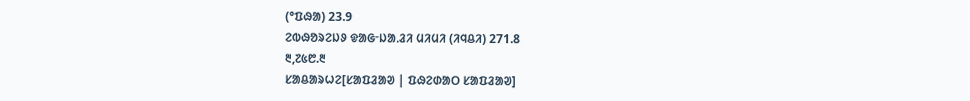(°ᱯᱷᱟ) 23.9
ᱮᱵᱷᱚᱨᱮᱡᱽ ᱫᱟᱜᱼᱡᱟᱹᱲᱤ ᱢᱤᱢᱤ (ᱤᱧᱪᱤ) 271.8
᱓,᱗᱕᱘.᱓
ᱥᱟᱪᱟᱨᱦᱮ[ᱥᱟᱯᱲᱟᱣ | ᱯᱷᱮᱰᱟᱛ ᱥᱟᱯᱲᱟᱣ]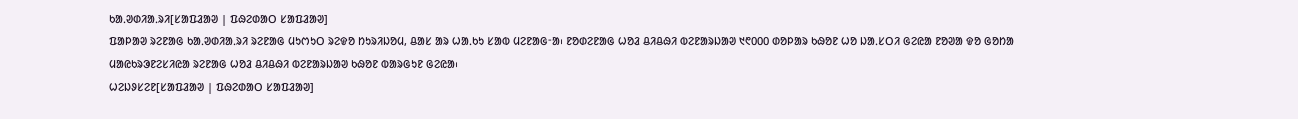ᱠᱟᱹᱣᱰᱤᱟᱹᱨᱤ[ᱥᱟᱯᱲᱟᱣ | ᱯᱷᱮᱰᱟᱛ ᱥᱟᱯᱲᱟᱣ]
ᱯᱟᱞᱟᱣ ᱨᱮᱱᱟᱜ ᱠᱟᱹᱣᱰᱤᱟᱹᱨᱤ ᱨᱮᱱᱟᱜ ᱢᱩᱬᱩᱛ ᱨᱮᱫᱚ ᱴᱩᱨᱤᱡᱚᱢ, ᱪᱟᱥ ᱟᱨ ᱦᱟᱹᱠᱩ ᱥᱟᱵ ᱢᱮᱱᱟᱜᱼᱟ᱾ ᱱᱚᱰᱮᱱᱟᱜ ᱦᱚᱲ ᱪᱤᱪᱷᱤ ᱵᱮᱱᱟᱨᱡᱟᱣ ᱑᱖᱐᱐᱐ ᱰᱚᱞᱟᱨ ᱠᱷᱚᱱ ᱦᱚ ᱡᱟᱹᱥᱛᱤ ᱜᱮᱭᱟ ᱱᱚᱣᱟ ᱫᱚ ᱜᱚᱴᱟ ᱢᱟᱭᱠᱨᱳᱱᱮᱥᱤᱭᱟ ᱨᱮᱱᱟᱜ ᱦᱚᱲ ᱪᱤᱪᱷᱤ ᱵᱮᱱᱟᱨᱡᱟᱣ ᱠᱷᱚᱱ ᱵᱟᱨᱜᱩᱱ ᱜᱮᱭᱟ᱾
ᱦᱮᱡᱽᱥᱮᱱ[ᱥᱟᱯᱲᱟᱣ | ᱯᱷᱮᱰᱟᱛ ᱥᱟᱯᱲᱟᱣ]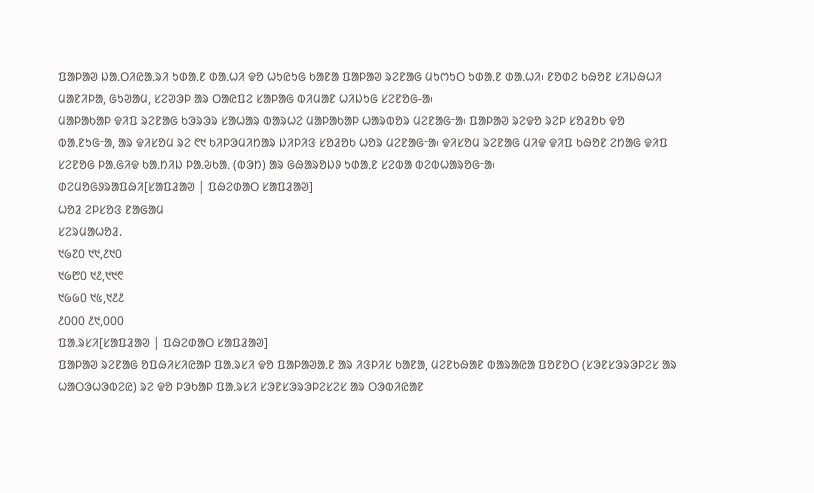ᱯᱟᱞᱟᱣ ᱡᱟᱹᱛᱤᱭᱟᱹᱨᱤ ᱩᱰᱟᱹᱱ ᱰᱟᱹᱦᱤ ᱫᱚ ᱦᱩᱭᱩᱜ ᱠᱟᱱᱟ ᱯᱟᱞᱟᱣ ᱨᱮᱱᱟᱜ ᱢᱩᱬᱩᱛ ᱩᱰᱟᱹᱱ ᱰᱟᱹᱦᱤ᱾ ᱱᱚᱰᱮ ᱠᱷᱚᱱ ᱥᱤᱡᱷᱦᱤ ᱢᱟᱱᱤᱞᱟ, ᱜᱩᱣᱟᱢ, ᱥᱮᱣᱳᱞ ᱟᱨ ᱛᱟᱭᱯᱮ ᱥᱟᱞᱟᱜ ᱵᱤᱢᱟᱱ ᱦᱤᱡᱩᱜ ᱥᱮᱱᱚᱜ-ᱟ᱾
ᱢᱟᱞᱟᱠᱟᱞ ᱫᱤᱯ ᱨᱮᱱᱟᱜ ᱠᱳᱨᱳᱨ ᱥᱟᱦᱟᱨ ᱵᱟᱨᱦᱮ ᱢᱟᱞᱟᱠᱟᱞ ᱦᱟᱨᱵᱚᱨ ᱢᱮᱱᱟᱜᱼᱟ᱾ ᱯᱟᱞᱟᱣ ᱨᱮᱫᱚ ᱨᱮᱞ ᱥᱚᱲᱚᱠ ᱫᱚ ᱵᱟᱹᱱᱩᱜᱼᱟ, ᱟᱨ ᱫᱤᱥᱚᱢ ᱨᱮ ᱖᱑ ᱠᱤᱞᱳᱢᱤᱴᱟᱨ ᱡᱤᱞᱤᱝ ᱥᱚᱲᱚᱠ ᱦᱚᱨ ᱢᱮᱱᱟᱜᱼᱟ᱾ ᱫᱤᱥᱚᱢ ᱨᱮᱱᱟᱜ ᱢᱤᱫ ᱫᱤᱯ ᱠᱷᱚᱱ ᱮᱴᱟᱜ ᱫᱤᱯ ᱥᱮᱱᱚᱜ ᱞᱟᱹᱜᱤᱫ ᱠᱟᱹᱴᱤᱡ ᱞᱟᱹᱶᱠᱟᱹ (ᱵᱳᱴ) ᱟᱨ ᱜᱷᱟᱨᱚᱡᱽ ᱩᱰᱟᱹᱱ ᱥᱮᱵᱟ ᱵᱮᱵᱦᱟᱨᱚᱜᱼᱟ᱾
ᱰᱮᱢᱚᱜᱽᱨᱟᱯᱷᱤ[ᱥᱟᱯᱲᱟᱣ | ᱯᱷᱮᱰᱟᱛ ᱥᱟᱯᱲᱟᱣ]
ᱦᱚᱲ ᱮᱞᱥᱚᱝ ᱱᱟᱜᱟᱢ
ᱥᱮᱨᱢᱟᱦᱚᱲ.
᱑᱙᱗᱐ ᱑᱑,᱒᱑᱐
᱑᱙᱘᱐ ᱑᱒,᱑᱑᱖
᱑᱙᱙᱐ ᱑᱕,᱑᱒᱒
᱒᱐᱐᱐ ᱒᱑,᱐᱐᱐
ᱯᱟᱹᱨᱥᱤ[ᱥᱟᱯᱲᱟᱣ | ᱯᱷᱮᱰᱟᱛ ᱥᱟᱯᱲᱟᱣ]
ᱯᱟᱞᱟᱣ ᱨᱮᱱᱟᱜ ᱚᱯᱷᱤᱥᱤᱭᱟᱞ ᱯᱟᱹᱨᱥᱤ ᱫᱚ ᱯᱟᱞᱟᱣᱟᱹᱱ ᱟᱨ ᱤᱝᱞᱤᱥ ᱠᱟᱱᱟ, ᱢᱮᱱᱠᱷᱟᱱ ᱵᱟᱨᱟᱭᱟ ᱯᱚᱱᱚᱛ (ᱥᱳᱱᱥᱳᱨᱳᱞᱮᱥ ᱟᱨ ᱦᱟᱛᱳᱦᱳᱵᱮᱭ) ᱨᱮ ᱫᱚ ᱞᱳᱠᱟᱞ ᱯᱟᱹᱨᱥᱤ ᱥᱳᱱᱥᱳᱨᱳᱞᱮᱥᱮᱥ ᱟᱨ ᱛᱳᱵᱤᱭᱟᱱ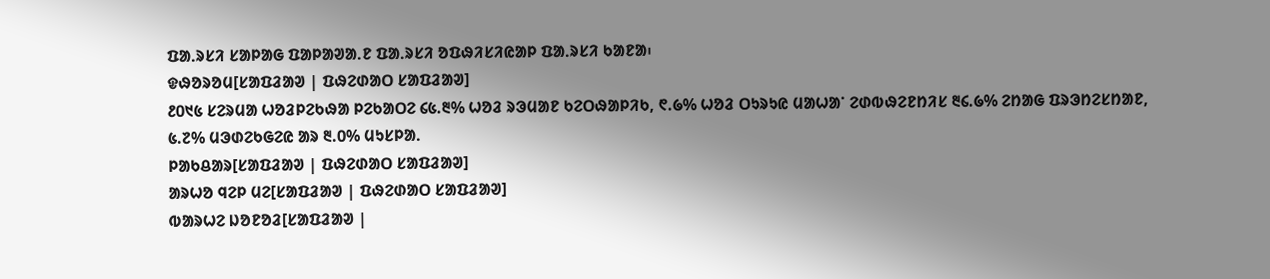ᱯᱟᱹᱨᱥᱤ ᱥᱟᱞᱟᱜ ᱯᱟᱞᱟᱣᱟᱹᱱ ᱯᱟᱹᱨᱥᱤ ᱚᱯᱷᱤᱥᱤᱭᱟᱞ ᱯᱟᱹᱨᱥᱤ ᱠᱟᱱᱟ᱾
ᱫᱷᱚᱨᱚᱢ[ᱥᱟᱯᱲᱟᱣ | ᱯᱷᱮᱰᱟᱛ ᱥᱟᱯᱲᱟᱣ]
᱒᱐᱑᱕ ᱥᱮᱨᱢᱟ ᱦᱚᱲᱞᱮᱠᱷᱟ ᱞᱮᱠᱟᱛᱮ ᱔᱕.᱓% ᱦᱚᱲ ᱨᱳᱢᱟᱱ ᱠᱮᱛᱷᱟᱞᱤᱠ, ᱖.᱙% ᱦᱚᱲ ᱛᱩᱨᱩᱭ ᱢᱟᱦᱟᱸ ᱮᱰᱵᱷᱮᱱᱴᱤᱥ ᱓᱔.᱙% ᱮᱴᱟᱜ ᱯᱨᱳᱴᱮᱥᱴᱟᱱ, ᱕.᱗% ᱢᱳᱰᱮᱠᱜᱮᱭ ᱟᱨ ᱓.᱐% ᱢᱩᱥᱞᱟᱹ
ᱞᱟᱠᱪᱟᱨ[ᱥᱟᱯᱲᱟᱣ | ᱯᱷᱮᱰᱟᱛ ᱥᱟᱯᱲᱟᱣ]
ᱟᱨᱦᱚ ᱧᱮᱞ ᱢᱮ[ᱥᱟᱯᱲᱟᱣ | ᱯᱷᱮᱰᱟᱛ ᱥᱟᱯᱲᱟᱣ]
ᱵᱟᱨᱦᱮ ᱡᱚᱱᱚᱲ[ᱥᱟᱯᱲᱟᱣ |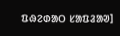ᱯᱷᱮᱰᱟᱛ ᱥᱟᱯᱲᱟᱣ]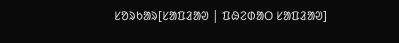ᱥᱚᱨᱠᱟᱨ[ᱥᱟᱯᱲᱟᱣ | ᱯᱷᱮᱰᱟᱛ ᱥᱟᱯᱲᱟᱣ]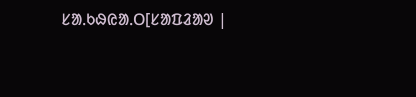ᱥᱟᱹᱠᱷᱭᱟᱹᱛ[ᱥᱟᱯᱲᱟᱣ |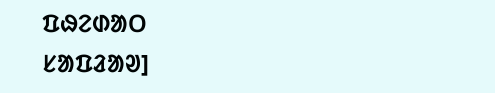ᱯᱷᱮᱰᱟᱛ ᱥᱟᱯᱲᱟᱣ]